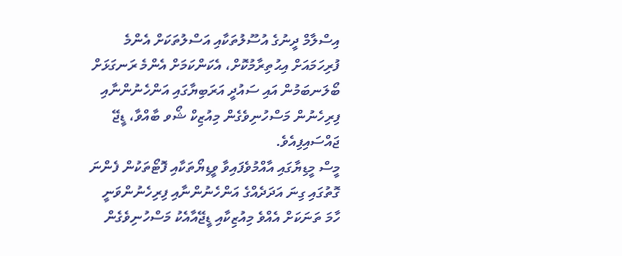އިސްލާމް ދީނުގެ އުސޫލުތަކާއި އަސްލުތަކަށް އެންމެ ފުރިހަމައަށް އިޙުތިރާމުކޮށް، އެކަންކަމަށް އެންމެ ރަނގަޅަށް ބޯލަނބަމުން އައި ސައުދީ އަރަބިޔާގައި އަންހެނުންނާއި ފިރިހެނުން މަސްހުނިވެގެން މިއުޒިކް ޝޯވ ބާއްވާ، ޑީޖޭ ޖައްސައިފިއެވެ.
މީސް މީޑިޔާގައި އާއްމުވެފައިވާ ވީޑިޔޯތަކާއި ފޮޓޯތަކުން ފެންނަ ގޮތުގައި ގިނަ އަދަދެއްގެ އަންހެނުންނާއި ފިރިހެނުންވަނީ ހާމަ ތަނަކަށް އެއްވެ މިއުޒިކާއި ޑީޖޭއާއެކު މަސްހުނިވެގެން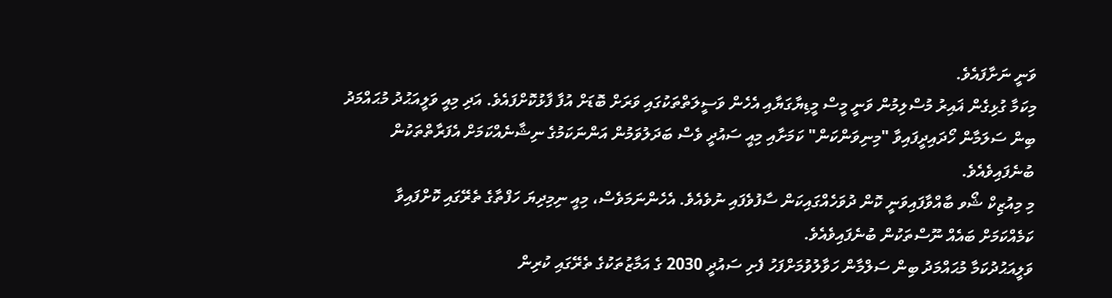ވަނީ ނަށާފައެވެ.
މިކަމާ ގުޅިގެން ޣައިރު މުސްލިމުން ވަނީ މީސް މީޑިޔާގަޔާއި އެހެން ވަސީލަތްތަކުގައި ވަރަށް ބޮޑަށް އުފާ ފާޅުކޮށްފައެވެ. އަދި މިއީ ވަލީއަޙުދު މުޙައްމަދު ބިން ސަލަމާން ހޯދައިދީފައިވާ "މިނިވަންކަން" ކަމަށާއި މިއީ ސައުދީ ވެސް ބަދަލުވަމުން އަންނަކަމުގެ ނިޝާނެއްކަމަށް އެފަރާތްތަކުން ބުނެފައިވެއެވެ.
މި މިއުޒިކް ޝޯވ ބާއްވާފައިވަނީ ކޮން ދުވަހެއްގައިކަން ސާފުވެފައި ނުވެއެވެ. އެހެންނަމަވެސް، މިއީ ނިމިދިޔަ ހަފްތާގެ ތެރޭގައި ކޮށްފައިވާ ކަމެއްކަމަށް ބައެއް ނޫސްތަކުން ބުނެފައިވެއެވެ.
ވަލީއަޙުދުކަމާ މުޙައްމަދު ބިން ސަލްމާން ހަވާލުވުމަށްފަހު ފެށި ސައުދީ 2030 ގެ އަމާޒުތަކުގެ ތެރޭގައި ކުރިން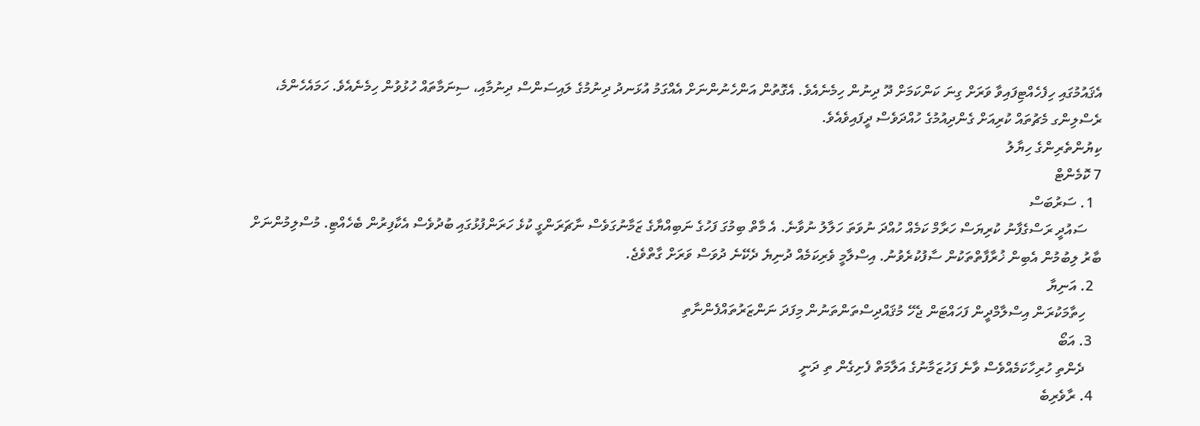އެޤައުމުގައި ހިފެހެއްޓިފައިވާ ވަރަށް ގިނަ ކަންކަމަށް ދޫ ދިނުން ހިމެނެއެވެ. އެގޮތުން އަންހެނުންނަށް އެއްގަމު އުޅަނދު ދިނުމުގެ ލައިސަންސް ދިނުމާއި، ސިނަމާތައް ހުޅުވުން ހިމެނެއެވެ. ހަމައެހެންމެ، ރެސްލިންގ މެޗުތައް ކުރިއަށް ގެންދިއުމުގެ ހުއްދަވެސް ދީފައިވެއެވެ.
ކިޔުންތެރިންގެ ހިޔާލު
7 ކޮމެންޓް
  1. ސަރުބަސް
    ސައުދީ ރަސްގެފާނު ކުރިޔަސް ހަރާމް ކަމެއް ހުއްދަ ނުވަތަ ހަލާލު ނުވާނެ. އެ މާތް ބިމުގަ ފަހުގެ ނަބިއްޔާގެ ޒަމާނުގަވެސް ނާޗަރަންގީ ކުޅެ ހަރަންފުޅުގައި ބުދުވެސް އެކާފިރުން ބެހެއްޓި. މުސްލިމުންނަށް ބާރު ލިބުމުން އެބިން ޚުރާފާތްތަކުން ސާފުކުރެވުނު. އިސްލާމީ ވެރިކަމެއް ދުނިޔެ ދެކޭނެ ދުވަސް ވަރަށް ގާތްވެޖެ.
  2. އަނިޔާ
    ހިތާމަކުރަން އިސްލާމްދީން ފަހައްޓަން ޖެހޭ މުޤައްދިސްތަންތަނުން މިފަދަ ނަންޒަރުތައްފެންނާތި
  3. އަބޯ
    ދެންތި ހުރިހާކަމެއްވެސް ވާނެ ފަހުޒަމާނުގެ އަލާމަތް ފެށިގެން ތި ދަނީ
  4. ރާވެރިބެ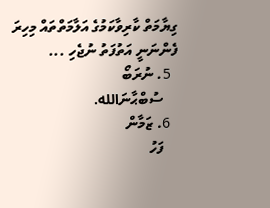ގިޔާމަތް ކާރިވާކަމުގެ އަލާމަތްތައް މިހިރަ ފެންނަނީ އަތުފަތު ނުޖެހި ...
  5. ނުރަބޯ
    ސުބްޙާނަالله.
  6. ޒަމާން
    ފަހު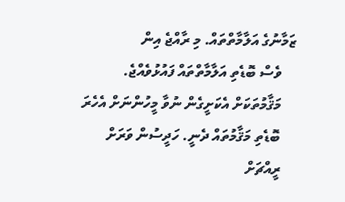ޒަމާނުގެ އަލާމާތްތައް. މި ރާއްޖެ އިން
    ވެސް ބޮޑެތި އަލާމާތްތައް ފައުޅުވެއްޖެ.
    މަޤާމުތަކަށް އެކަށީގެން ނުވާ މީހުންނަށް އެހެރަ
    ބޮޑެތި މަޤާމުތައް ދެނީ. ހަދީސުން ވަރަށް
    ރީއްޗަށް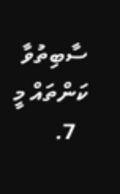ސާބިތުވާ ކަންތައް މީ
  7.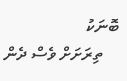ބޮނަކު
    ތިރަށަށް ވެސް ދެން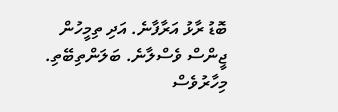ބޮޑު ރާޅު އަރާފާނެ. އަދި ތިމީހުން ޖީންސް ވެސްލާނެ. ބަލަންތިބޭތި. މިހާރުވެސް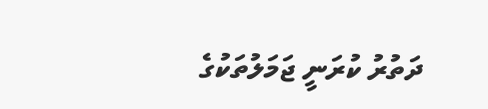ދަތުރު ކުރަނީ ޖަމަލުތަކުގެ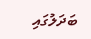ބަދަލުގައި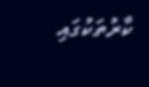ކާރުތަކުގައި